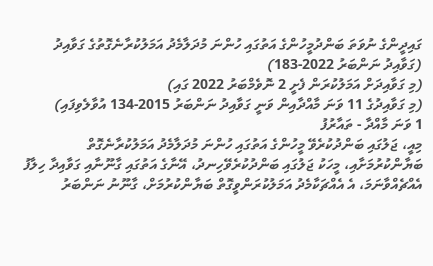ގައިދީންގެ ނުވަތަ ބަންދުމީހުންގެ އަތުގައި ހުންނަ މުދަލާމެދު އަމަލުކުރާނެގޮތުގެ ގަވާއިދު
(ގަވާއިދު ނަންބަރު 2022-183)
(މި ގަވާއިދަށް އަމަލުކުރަން ފެށީ 2 ނޮވެމްބަރު 2022 ގައި)
(މި ގަވާއިދުގެ 11 ވަނަ މާއްދާއިން ވަނީ ގަވާއިދު ނަންބަރު 2015-134 އުވާލެވިފައި)
1 ވަނަ މާއްދާ - ތައާރުފު
މިއީ، ޖަލުގައި ބަންދުކުރެވޭ މީހުންގެ އަތުގައި ހުންނަ މުދަލާމެދު އަމަލުކުރާނެގޮތް ބަޔާންކުރުމަށާއި، މީހަކު ޖަލުގައި ބަންދުކުރެވޭހިނދު، އޭނާގެ އަތުގައި ގާނޫނާއި ގަވާއިދާ ހިލާފު އެއްޗެއްވާނަމަ، އެ އެއްޗަކާމެދު އަމަލުކުރަންވީގޮތް ބަޔާންކުރުމަށް، ގާނޫނު ނަންބަރު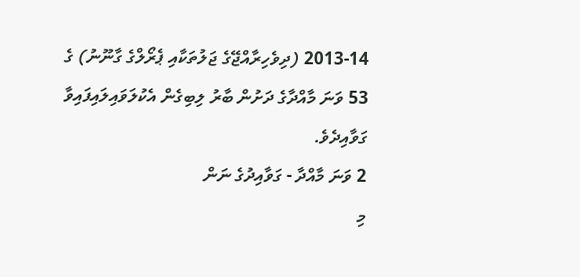2013-14 (ދިވެހިރާއްޖޭގެ ޖަލުތަކާއި ޕެރޯލްގެ ގާނޫނު) ގެ 53 ވަނަ މާއްދާގެ ދަށުން ބާރު ލިބިގެން އެކުލަވައިލައިފައިވާ ގަވާއިދެވެ.
2 ވަނަ މާއްދާ - ގަވާއިދުގެ ނަން
މި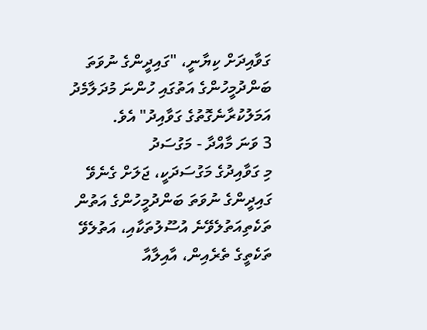ގަވާއިދަށް ކިޔާނީ، "ގައިދީންގެ ނުވަތަ ބަންދުމީހުންގެ އަތުގައި ހުންނަ މުދަލާމެދު އަމަލުކުރާނެގޮތުގެ ގަވާއިދު" އެވެ.
3 ވަނަ މާއްދާ - މަގުސަދު
މި ގަވާއިދުގެ މަގުސަދަކީ، ޖަލަށް ގެނެވޭ ގައިދީންގެ ނުވަތަ ބަންދުމީހުންގެ އަތުން ތަކެތިއަތުލެވޭނެ އުސޫލުތަކާއި، އަތުލެވޭ ތަކެތީގެ ތެރެއިން، އާއިލާއާ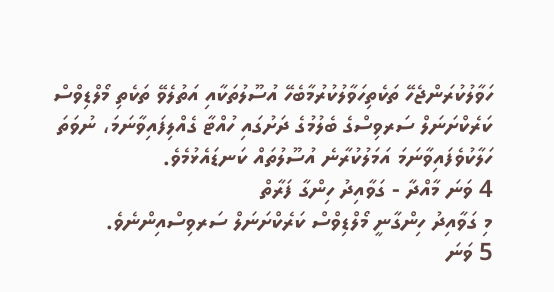ހަވާލުކުރަންޖެހޭ ތަކެތިހަވާލުކުރުމާބެހޭ އުސޫލުތަކާއި އަތުލެވޭ ތަކެތި މޯލްޑިވްސް ކަރެކްށަނަލް ސަރވިސްގެ ބެލުމުގެ ދަށުގައި ހުއްޓާ ގެއްލިފައިވާނަމަ، ނުވަތަ ހަލާކުވެފައިވާނަމަ އަމަލުކުރާނެ އުސޫލުތައް ކަނޑައެޅުމެވެ.
4 ވަނަ މާއްދާ - ގަވާއިދު ހިންގާ ފަރާތް
މި ގަވާއިދު ހިންގާނީ މޯލްޑިވްސް ކަރެކްށަނަލް ސަރވިސްއިންނެވެ.
5 ވަނަ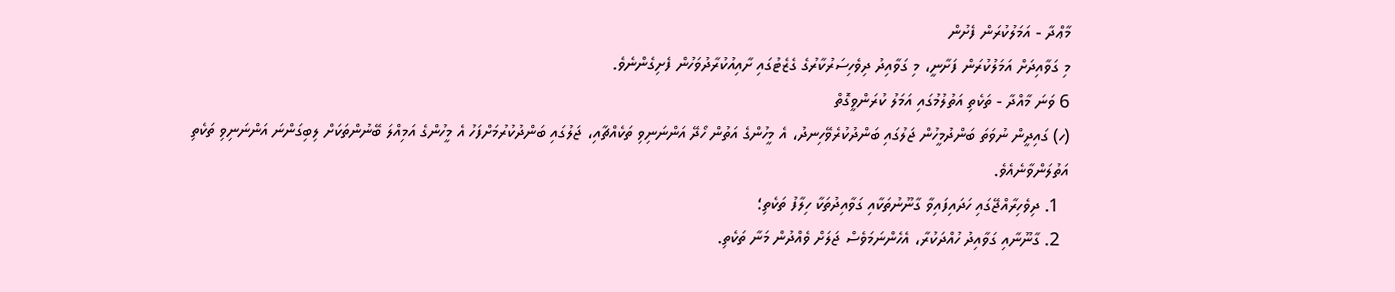މާޢްދާ - އަމަލުކުރަން ފެށުން
މި ގަވާއިދަށް އަމަލުކުރަން ފަށާނީ، މި ގަވާއިދު ދިވެހިސަރުކާރުގެ ގެޒެޓުގައި ށާއިއުކުރާދުވަހުން ފެށިގެންނެވެ.
6 ވަނަ މާއްދާ - ތަކެތި އަތުލުމުގައި އަމަލު ކުރަންވީގޮތް
(ހ) ގައިދީން ނުވަތަ ބަންދުމީހުން ޖަލުގައި ބަންދުކުރެވޭހިނދު، އެ މީހުންގެ އަތުން ހޯދޭ އަންނަނިވި ތަކެއްޗާއި، ޖަލުގައި ބަންދުކުރުމަށްފަހު އެ މީހުންގެ އަމިއްލަ ބޭނުންތަކަށް ލިބިގަންނަ އަންނަނިވި ތަކެތި އަތުލަންވާނެއެވެ.
  1. ދިވެހިރާއްޖޭގައި ހަދައިފައިވާ ގާނޫނުތަކާއި ގަވާއިދުތަކާ ހިލާފު ތަކެތި؛
  2. ގާނޫނާއި ގަވާއިދު ހުއްދަކުރާ، އެހެންނަމަވެސް ޖަލަށް ވެއްދުން މަނާ ތަކެތި.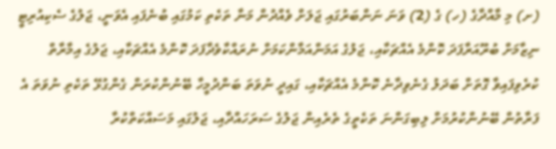(ށ) މި މާއްދާގެ (ހ) ގެ (2) ވަނަ ނަންބަރުގައި ޖަލަށް ވެއްދުން މަނާ ތަކެތި ކަމުގައި ބުނެފައި އެވަނީ، ޖަލުގެ ސެކިއުރިޓީ ނިޒާމަށް ބުރޫއަރާފަދަ ކޮންމެ އެއްޗަކާއި، ޖަލުގެ އަމަންއަމާންކަމަށް ނުރައްކާވެދާފަދަ ކޮންމެ އެއްޗަކާއި، ޖަލުގެ އިމާރާތް ކުރެވިފައިވާ ގޮތަށް ބަދަލު ގެނެވިދާނެ ކޮންމެ އެއްޗަކާއި، ގައިދީ ނުވަތަ ބަންދުމީހާ ބޭނުންކުރަން ގެންގުޅޭ ތަކެތި ނުވަތަ އެ ފަރާތުން ބޭނުންކުރުމަށް ލިބިގަންނަ ތަކެތީގެ ތެރެއިން ޖަލުގެ ސަރަހައްދާއި، ޖަލުގައި މަސައްކަތްކުރާ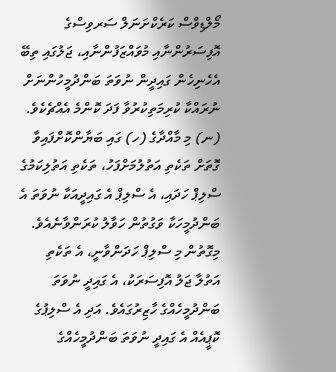މޯލްޑިވްސް ކަރެކްށަނަލް ސަރވިސްގެ އޮފިސަރުންނާއި މުވައްޒަފުންނާއި، ޖަލުގައި ތިބޭ އެހެނިހެން ގައިދީން ނުވަތަ ބަންދުމީހުންނަށް ނުރައްކާ ކުރިމަތިކުރުވާ ފަދަ ކޮންމެ އެއްޗެކެވެ.
(ނ) މި މާއްދާގެ (ހ) ގައި ބަޔާންކޮށްފައިވާ ގޮތަށް ތަކެތި އަތުލުމަށްފަހު، ތަކެތި އަތުލިކަމުގެ ސްލިޕް ހަދައި، އެ ސްލިޕް އެ ގައިދީއަކާ ނުވަތަ އެ ބަންދުމީހަކާ ވަގުތުން ހަވާލު ކުރަންވާނެއެވެ. މިގޮތުން މި ސްލިޕް ހަދަންވާނީ، އެ ތަކެތި އަތުލާ ޖަލު އޮފިސަރަކު، އެ ގައިދީ ނުވަތަ ބަންދުމީހެއްގެ ހާޒިރުގައެވެ. އަދި އެ ސްލިޕުގެ ކޮޕީއެއް އެ ގައިދީ ނުވަތަ ބަންދުމީހެއްގެ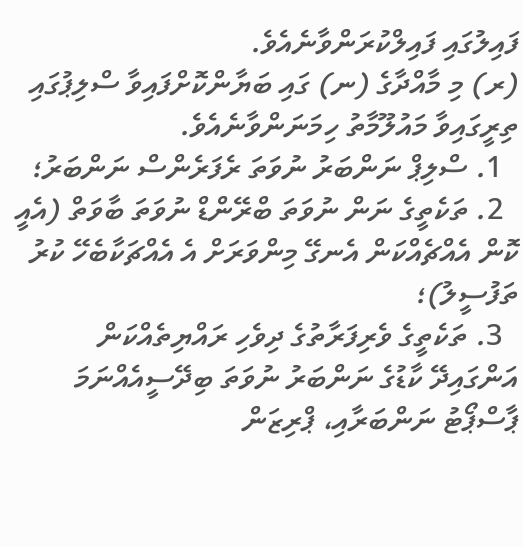ފައިލުގައި ފައިލްކުރަންވާނެއެވެ.
(ރ) މި މާއްދާގެ (ނ) ގައި ބަޔާންކޮށްފައިވާ ސްލިޕުގައި ތިރީގައިވާ މައުލޫމާތު ހިމަނަންވާނެއެވެ.
  1. ސްލިޕް ނަންބަރު ނުވަތަ ރެފަރެންސް ނަންބަރު؛
  2. ތަކެތީގެ ނަން ނުވަތަ ބްރޭންޑް ނުވަތަ ބާވަތް (އެއީ ކޮން އެއްޗެއްކަން އެނގޭ މިންވަރަށް އެ އެއްޗަކާބެހޭ ކުރު ތަފުސީލު)؛
  3. ތަކެތީގެ ވެރިފަރާތުގެ ދިވެހި ރައްޔިތެއްކަން އަންގައިދޭ ކާޑުގެ ނަންބަރު ނުވަތަ ބިދޭސީއެއްނަމަ ޕާސްޕޯޓު ނަންބަރާއި، ޕްރިޒަން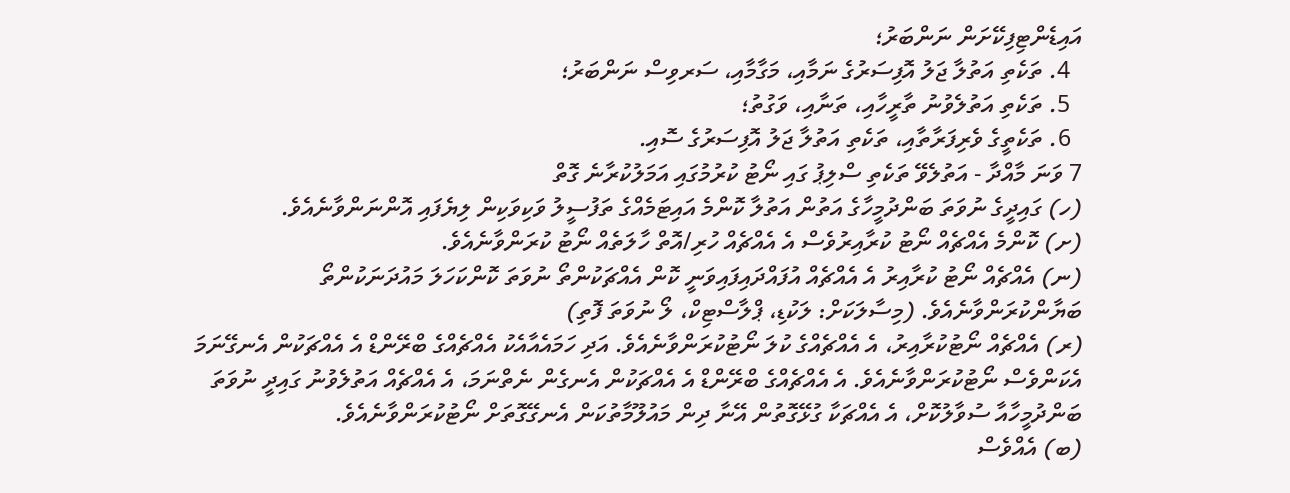އައިޑެންޓިފިކޭށަން ނަންބަރު؛
  4. ތަކެތި އަތުލާ ޖަލު އޮފިސަރުގެ ނަމާއި، މަގާމާއި، ސަރވިސް ނަންބަރު؛
  5. ތަކެތި އަތުލެވުނު ތާރީހާއި، ތަނާއި، ވަގުތު؛
  6. ތަކެތީގެ ވެރިފަރާތާއި، ތަކެތި އަތުލާ ޖަލު އޮފިސަރުގެ ސޮއި.
7 ވަނަ މާއްދާ - އަތުލެވޭ ތަކެތި ސްލިޕު ގައި ނޯޓު ކުރުމުގައި އަމަލުކުރާނެ ގޮތް
(ހ) ގައިދީގެ ނުވަތަ ބަންދުމީހާގެ އަތުން އަތުލާ ކޮންމެ އައިޓަމެއްގެ ތަފުސީލު ވަކިވަކިން ލިޔެފައި އޮންނަންވާނެއެވެ.
(ށ) ކޮންމެ އެއްޗެއް ނޯޓު ކުރާއިރުވެސް އެ އެއްޗެއް ހުރި/އޮތް ހާލަތެއް ނޯޓު ކުރަންވާނެއެވެ.
(ނ) އެއްޗެއް ނޯޓު ކުރާއިރު އެ އެއްޗެއް އުފައްދައިފައިވަނީ ކޮން އެއްޗަކުންތޯ ނުވަތަ ކޮންކަހަލަ މައުދަނަކުންތޯ ބަޔާންކުރަންވާނެއެވެ. (މިސާލަކަށް: ލަކުޑި، ޕްލާސްޓިކް، ލޯ ނުވަތަ ފޮތި)
(ރ) އެއްޗެއް ނޯޓުކުރާއިރު، އެ އެއްޗެއްގެ ކުލަ ނޯޓުކުރަންވާނެއެވެ. އަދި ހަމައެއާއެކު އެއްޗެއްގެ ބްރޭންޑް އެ އެއްޗަކުން އެނގޭނަމަ އެކަންވެސް ނޯޓުކުރަންވާނެއެވެ. އެ އެއްޗެއްގެ ބްރޭންޑް އެ އެއްޗަކުން އެނގެން ނެތްނަމަ، އެ އެއްޗެއް އަތުލެވުނު ގައިދީ ނުވަތަ ބަންދުމީހާއާ ސުވާލުކޮށް، އެ އެއްޗަކާ ގުޅޭގޮތުން އޭނާ ދިން މައުލޫމާތުކަން އެނގޭގޮތަށް ނޯޓުކުރަންވާނެއެވެ.
(ބ) އެއްވެސް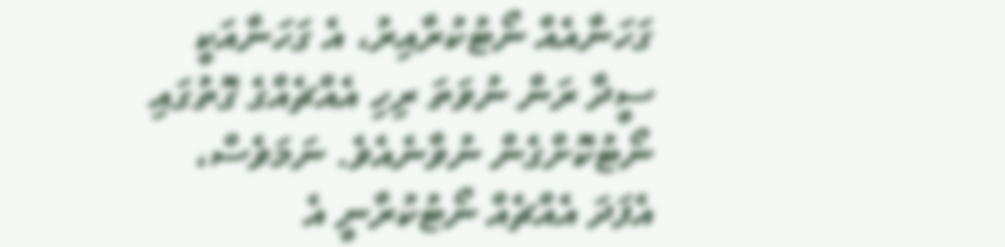ގަހަނާއެއް ނޯޓުކުރާއިރު، އެ ގަހަނާއަކީ ސީދާ ރަން ނުވަތަ ރިހި އެއްޗެއްގެ ގޮތުގައި ނޯޓުކޮށްގެން ނުވާނެއެވެ. ނަމަވެސް، އެފަދަ އެއްޗެއް ނޯޓުކުރާނީ އެ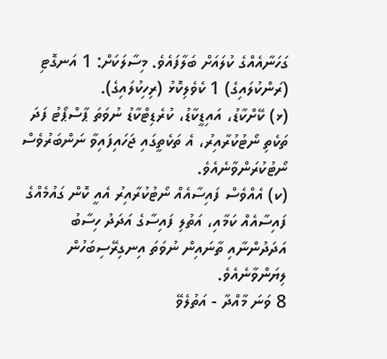ގަހަނާއެއްގެ ކުލައަށް ބަލާފައެވެ. މިސާލަކަށް: 1 އަނގޮޓި (ރަންކުލައިގެ) 1 ކެވެލިކޮޅު (ރިހިކުލައިގެ).
(ޅ) ކޭށްކާޑު، އައިޑީކާޑު، ކުރެޑިޓްކާޑު ނުވަތަ ޕާސްޕޯޓު ފަދަ ތަކެތި ނޯޓުކުރާއިރު، އެ ތަކެތީގައި ޖަހައިފައިވާ ނަންބަރުވެސް ނޯޓުކުރަންވާނެއެވެ.
(ކ) އެއްވެސް ފައިސާއެއް ނޯޓުކުރާއިރު އެއީ ކޮން ގައުމެއްގެ ފައިސާއެއް ކަމާއި، އަތުލި ފައިސާގެ އަދަދު ހިސާބު އަދަދުންނާއި ތާނައިން ނުވަތަ އިނގިރޭސިބަހުން ލިޔަންވާނެއެވެ.
8 ވަނަ މާއްދާ - އަތުލެވޭ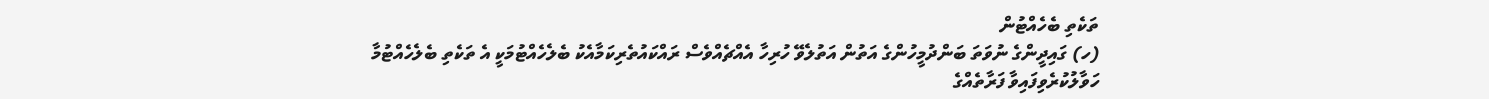ތަކެތި ބެހެއްޓުން
(ހ) ގައިދީންގެ ނުވަތަ ބަންދުމީހުންގެ އަތުން އަތުލެވޭ ހުރިހާ އެއްޗެއްވެސް ރައްކައުތެރިކަމާއެކު ބެލެހެއްޓުމަކީ އެ ތަކެތި ބެލެހެއްޓުމާ ހަވާލުކުރެވިފައިވާ ފަރާތެއްގެ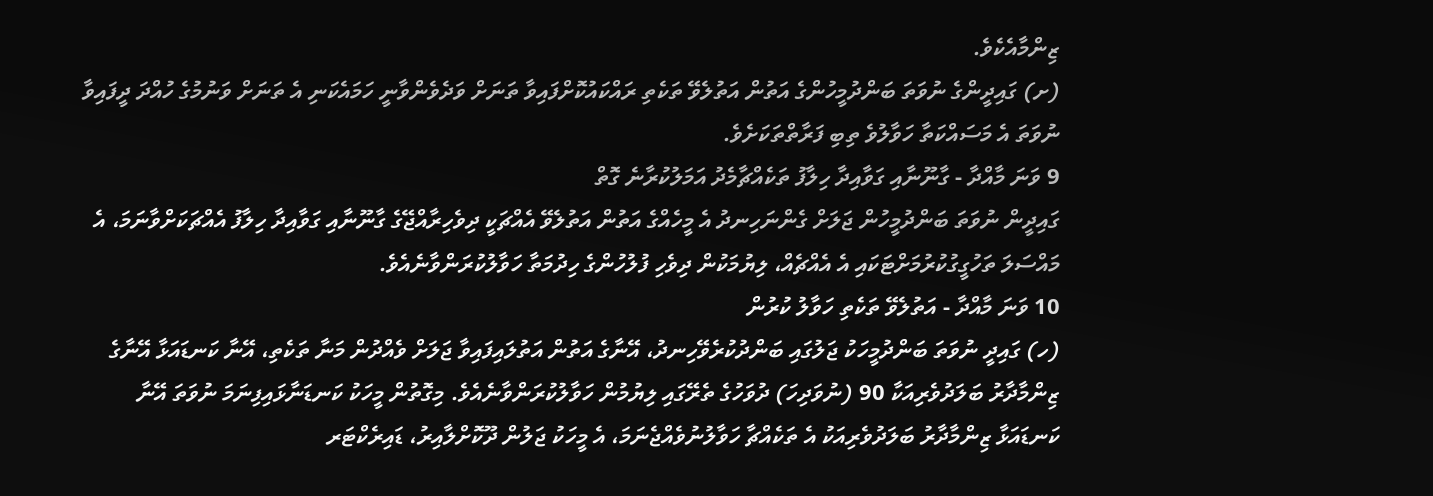ޒިންމާއެކެވެ.
(ށ) ގައިދީންގެ ނުވަތަ ބަންދުމީހުންގެ އަތުން އަތުލެވޭ ތަކެތި ރައްކައުކޮށްފައިވާ ތަނަށް ވަދެވެންވާނީ ހަމައެކަނި އެ ތަނަށް ވަނުމުގެ ހުއްދަ ދީފައިވާ ނުވަތަ އެ މަސައްކަތާ ހަވާލުވެ ތިބި ފަރާތްތަކަށެވެ.
9 ވަނަ މާއްދާ - ގާނޫނާއި ގަވާއިދާ ހިލާފު ތަކެއްޗާމެދު އަމަލުކުރާނެ ގޮތް
ގައިދީން ނުވަތަ ބަންދުމީހުން ޖަލަށް ގެންނަހިނދު އެ މީހެއްގެ އަތުން އަތުލެވޭ އެއްޗަކީ ދިވެހިރާއްޖޭގެ ގާނޫނާއި ގަވާއިދާ ހިލާފު އެއްޗަކަށްވާނަމަ، އެ މައްސަލަ ތަހުގީގުކުރުމަށްޓަކައި އެ އެއްޗެއް، ލިޔުމަކުން ދިވެހި ފުލުހުންގެ ހިދުމަތާ ހަވާލުކުރަންވާނެއެވެ.
10 ވަނަ މާއްދާ - އަތުލެވޭ ތަކެތި ހަވާލު ކުރުން
(ހ) ގައިދީ ނުވަތަ ބަންދުމީހަކު ޖަލުގައި ބަންދުކުރެވޭހިނދު، އޭނާގެ އަތުން އަތުލައިފައިވާ ޖަލަށް ވެއްދުން މަނާ ތަކެތި، އޭނާ ކަނޑައަޅާ އޭނާގެ ޒިންމާދާރު ބަލަދުވެރިއަކާ 90 (ނުވަދިހަ) ދުވަހުގެ ތެރޭގައި ލިޔުމުން ހަވާލުކުރަންވާނެއެވެ. މިގޮތުން މީހަކު ކަނޑަނާޅައިފިނަމަ ނުވަތަ އޭނާ ކަނޑައަޅާ ޒިންމާދާރު ބަލަދުވެރިއަކު އެ ތަކެއްޗާ ހަވާލުނުވެއްޖެނަމަ، އެ މީހަކު ޖަލުން ދޫކޮށްލާއިރު، ޑައިރެކްޓަރ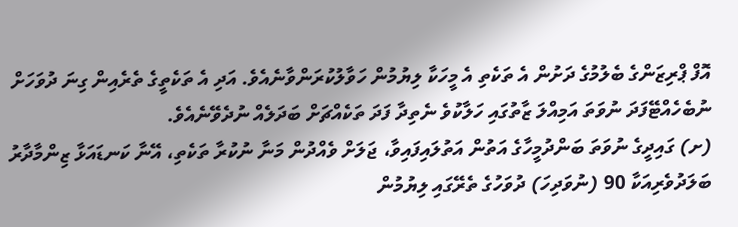އޮފް ޕްރިޒަންގެ ބެލުމުގެ ދަށުން އެ ތަކެތި އެ މީހަކާ ލިޔުމުން ހަވާލުކުރަންވާނެއެވެ. އަދި އެ ތަކެތީގެ ތެރެއިން ގިނަ ދުވަހަށް ނުބެހެއްޓޭފަދަ ނުވަތަ އަމިއްލަ ޒާތުގައި ހަލާކުވެ ނެތިދާ ފަދަ ތަކެއްޗަށް ބަދަލެއް ނުދެވޭނެއެވެ.
(ށ) ގައިދީގެ ނުވަތަ ބަންދުމީހާގެ އަތުން އަތުލައިފައިވާ، ޖަލަށް ވެއްދުން މަނާ ނުކުރާ ތަކެތި، އޭނާ ކަނޑައަޅާ ޒިންމާދާރު ބަލަދުވެރިއަކާ 90 (ނުވަދިހަ) ދުވަހުގެ ތެރޭގައި ލިޔުމުން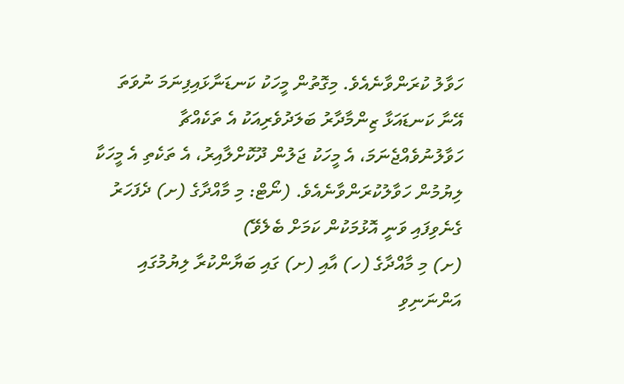ހަވާލު ކުރަންވާނެއެވެ. މިގޮތުން މީހަކު ކަނޑަނާޅައިފިނަމަ ނުވަތަ އޭނާ ކަނޑައަޅާ ޒިންމާދާރު ބަލަދުވެރިއަކު އެ ތަކެއްޗާ ހަވާލުނުވެއްޖެނަމަ، އެ މީހަކު ޖަލުން ދޫކޮށްލާއިރު، އެ ތަކެތި އެ މީހަކާ ލިޔުމުން ހަވާލުކުރަންވާނެއެވެ. (ނޯޓް: މި މާއްދާގެ (ށ) ދެފަހަރު ގެނެވިފައި ވަނީ އޮޅުމަކުން ކަމަށް ބެލެވޭ)
(ށ) މި މާއްދާގެ (ހ) އާއި (ށ) ގައި ބަޔާންކުރާ ލިޔުމުގައި އަންނަނިވި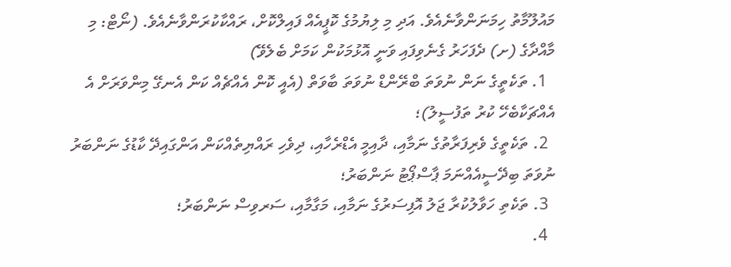މައުލޫމާތު ހިމަނަންވާނެއެވެ. އަދި މި ލިޔުމުގެ ކޮޕީއެއް ފައިލްކޮށް، ރައްކާކުރަންވާނެއެވެ. (ނޯޓް: މި މާއްދާގެ (ށ) ދެފަހަރު ގެނެވިފައި ވަނީ އޮޅުމަކުން ކަމަށް ބެލެވޭ)
  1. ތަކެތީގެ ނަން ނުވަތަ ބްރޭންޑް ނުވަތަ ބާވަތް (އެއީ ކޮން އެއްޗެއް ކަން އެނގޭ މިންވަރަށް އެ އެއްޗަކާބެހޭ ކުރު ތަފުސީލު)؛
  2. ތަކެތީގެ ވެރިފަރާތުގެ ނަމާއި، ދާއިމީ އެޑްރެހާއި، ދިވެހި ރައްޔިތެއްކަން އަންގައިދޭ ކާޑުގެ ނަންބަރު ނުވަތަ ބިދޭސީއެއްނަމަ ޕާސްޕޯޓު ނަންބަރު؛
  3. ތަކެތި ހަވާލުކުރާ ޖަލު އޮފިސަރުގެ ނަމާއި، މަގާމާއި، ސަރވިސް ނަންބަރު؛
  4.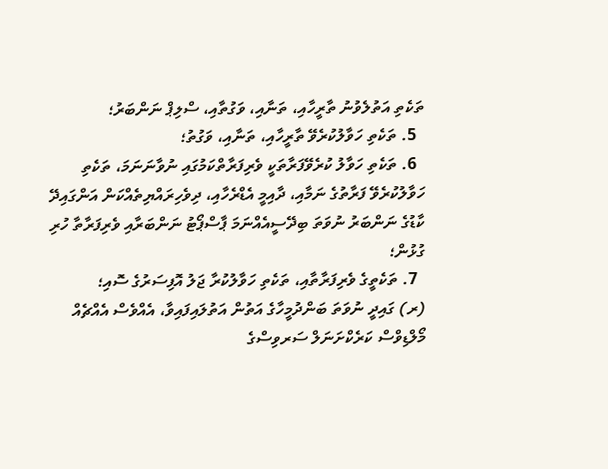ތަކެތި އަތުލެވުނު ތާރީހާއި، ތަނާއި، ވަގުތާއި، ސްލިޕް ނަންބަރު؛
  5. ތަކެތި ހަވާލުކުރެވޭ ތާރީހާއި، ތަނާއި، ވަގުތު؛
  6. ތަކެތި ހަވާލު ކުރެވޭފަރާތަކީ ވެރިފަރާތްކަމުގައި ނުވާނަނަމަ، ތަކެތި ހަވާލުކުރެވޭ ފަރާތުގެ ނަމާއި، ދާއިމީ އެޑްރެހާއި، ދިވެހިރައްޔިތެއްކަން އަންގައިދޭ ކާޑުގެ ނަންބަރު ނުވަތަ ބިދޭސީއެއްނަމަ ޕާސްޕޯޓު ނަންބަރާއި ވެރިފަރާތާ ހުރި ގުޅުން؛
  7. ތަކެތީގެ ވެރިފަރާތާއި، ތަކެތި ހަވާލުކުރާ ޖަލު އޮފިސަރުގެ ސޮއި؛
(ރ) ގައިދީ ނުވަތަ ބަންދުމީހާގެ އަތުން އަތުލައިފައިވާ، އެއްވެސް އެއްޗެއް މޯލްޑިވްސް ކަރެކްށަނަލް ސަރވިސްގެ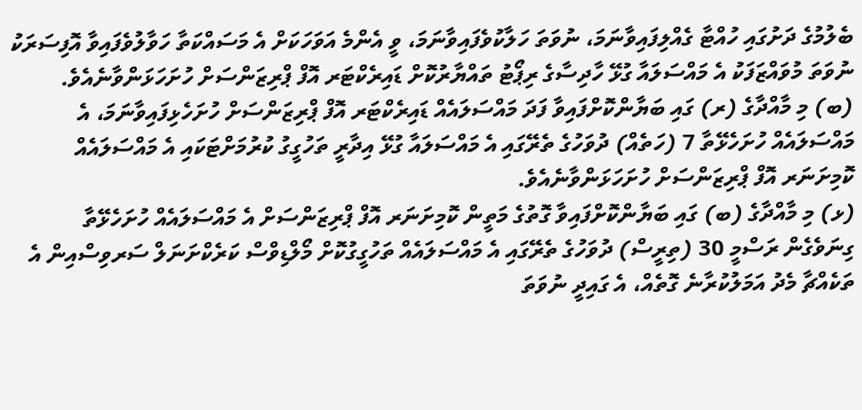ބެލުމުގެ ދަށުގައި ހުއްޓާ ގެއްލިފައިވާނަމަ، ނުވަތަ ހަލާކުވެފައިވާނަމަ، ވީ އެންމެ އަވަހަކަށް އެ މަސައްކަތާ ހަވާލުވެފައިވާ އޮފިސަރަކު ނުވަތަ މުވައްޒަފަކު އެ މައްސަލައާ ގުޅޭ ހާދިސާގެ ރިޕޯޓު ތައްޔާރުކޮށް ޑައިރެކްޓަރ އޮފް ޕްރިޒަންސަށް ހުށަހަޅަންވާނެއެވެ.
(ބ) މި މާއްދާގެ (ރ) ގައި ބަޔާންކޮށްފައިވާ ފަދަ މައްސަލައެއް ޑައިރެކްޓަރ އޮފް ޕްރިޒަންސަށް ހުށަހެޅިފައިވާނަމަ، އެ މައްސަލައެއް ހުށަހެޅޭތާ 7 (ހަތެއް) ދުވަހުގެ ތެރޭގައި އެ މައްސަލައާ ގުޅޭ އިދާރީ ތަހުގީގު ކުރުމަށްޓަކައި އެ މައްސަލައެއް ކޮމިށަނަރ އޮފް ޕްރިޒަންސަށް ހުށަހަޅަންވާނެއެވެ.
(ޅ) މި މާއްދާގެ (ބ) ގައި ބަޔާންކޮށްފައިވާ ގޮތުގެ މަތީން ކޮމިށަނަރ އޮފް ޕްރިޒަންސަށް އެ މައްސަލައެއް ހުށަހެޅޭތާ ގިނަވެގެން ރަސްމީ 30 (ތިރީސް) ދުވަހުގެ ތެރޭގައި އެ މައްސަލައެއް ތަހުގީގުކޮށް މޯލްޑިވްސް ކަރެކްށަނަލް ސަރވިސްއިން އެ ތަކެއްޗާ މެދު އަމަލުކުރާނެ ގޮތެއް، އެ ގައިދީ ނުވަތަ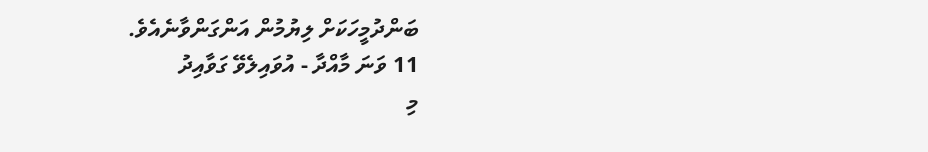ބަންދުމީހަކަށް ލިޔުމުން އަންގަންވާނެއެވެ.
11 ވަނަ މާއްދާ - އުވައިލެވޭ ގަވާއިދު
މި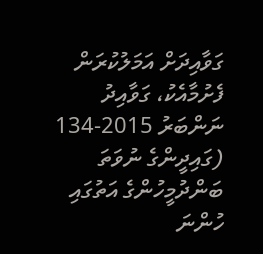ގަވާއިދަށް އަމަލުކުރަން ފެށުމާއެކު، ގަވާއިދު ނަންބަރު 2015-134 (ގައިދީންގެ ނުވަތަ ބަންދުމީހުންގެ އަތުގައި ހުންނަ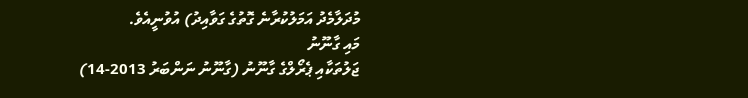މުދަލާމެދު އަމަލުކުރާނެ ގޮތުގެ ގަވާއިދު) އުވުނީއެވެ.
މައި ގާނޫނު
ޖަލުތަކާއި ޕެރޯލްގެ ގާނޫނު (ގާނޫނު ނަންބަރު 2013-14)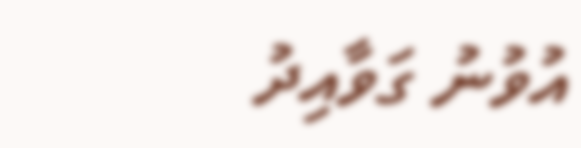އުވުނު ގަވާއިދު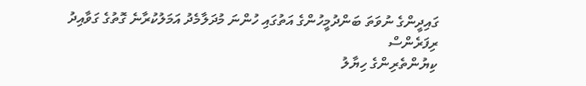ގައިދީންގެ ނުވަތަ ބަންދުމީހުންގެ އަތުގައި ހުންނަ މުދަލާމެދު އަމަލުކުރާނެ ގޮތުގެ ގަވާއިދު
ރިފަރެންސް
ކިޔުންތެރިންގެ ހިޔާލު